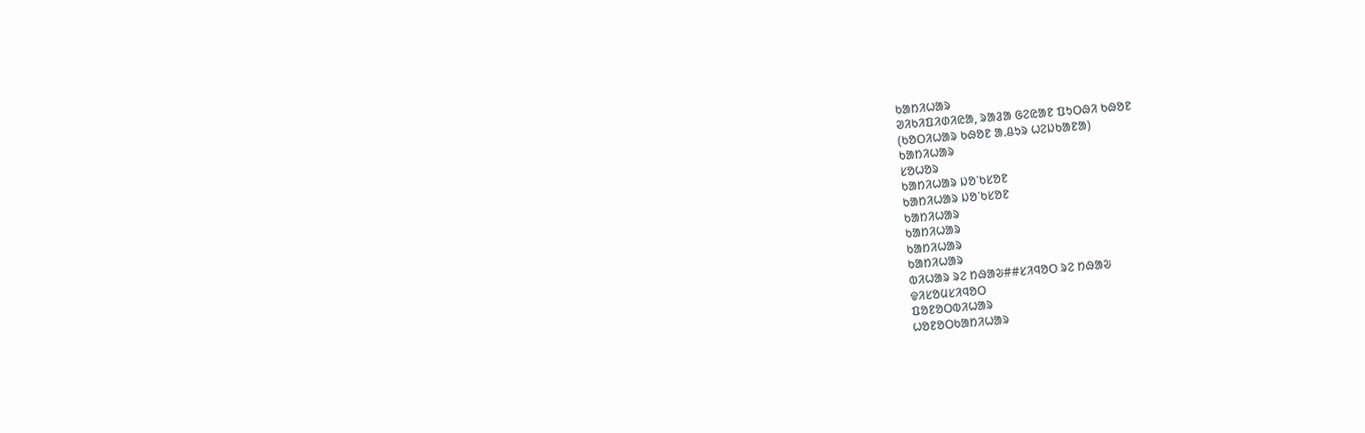ᱠᱟᱴᱤᱦᱟᱨ
ᱣᱤᱠᱤᱯᱤᱰᱤᱭᱟ, ᱨᱟᱲᱟ ᱜᱮᱭᱟᱱ ᱯᱩᱛᱷᱤ ᱠᱷᱚᱱ
(ᱠᱚᱛᱤᱦᱟᱨ ᱠᱷᱚᱱ ᱟᱹᱪᱩᱨ ᱦᱮᱡᱠᱟᱱᱟ)
ᱠᱟᱴᱤᱦᱟᱨ
ᱥᱚᱦᱚᱨ
ᱠᱟᱴᱤᱦᱟᱨ ᱡᱚᱸᱠᱥᱚᱱ
ᱠᱟᱴᱤᱦᱟᱨ ᱡᱚᱸᱠᱥᱚᱱ
ᱠᱟᱴᱤᱦᱟᱨ
ᱠᱟᱴᱤᱦᱟᱨ
ᱠᱟᱴᱤᱦᱟᱨ
ᱠᱟᱴᱤᱦᱟᱨ
ᱵᱤᱦᱟᱨ ᱨᱮ ᱴᱷᱟᱶ##ᱥᱤᱧᱚᱛ ᱨᱮ ᱴᱷᱟᱶ
ᱫᱤᱥᱚᱢᱥᱤᱧᱚᱛ
ᱯᱚᱱᱚᱛᱵᱤᱦᱟᱨ
ᱦᱚᱱᱚᱛᱠᱟᱴᱤᱦᱟᱨ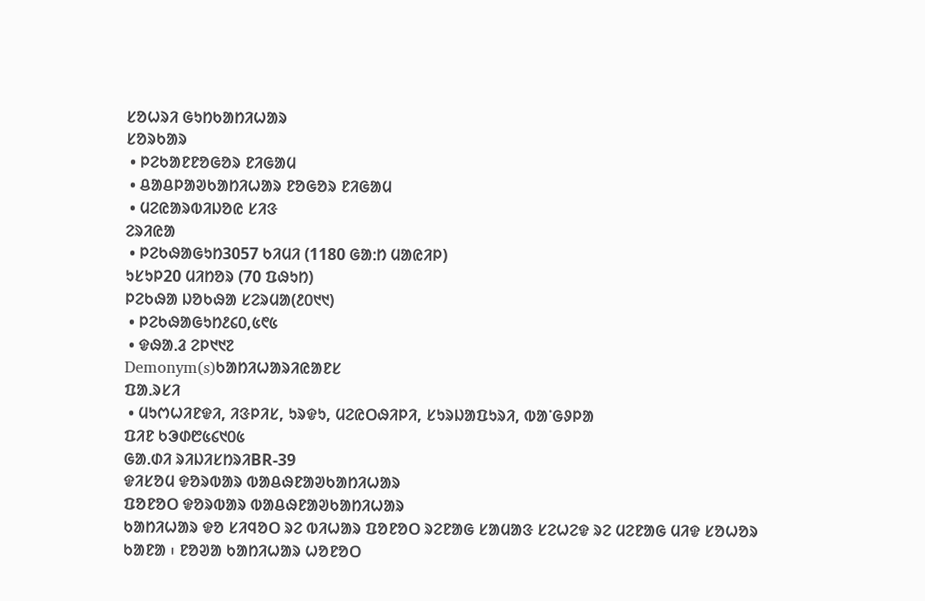ᱥᱚᱦᱨᱤ ᱜᱩᱴᱠᱟᱴᱤᱦᱟᱨ
ᱥᱚᱨᱠᱟᱨ
 • ᱞᱮᱠᱟᱱᱱᱚᱜᱚᱨ ᱱᱤᱜᱟᱢ
 • ᱪᱟᱪᱞᱟᱣᱠᱟᱴᱤᱦᱟᱨ ᱱᱚᱜᱚᱨ ᱱᱤᱜᱟᱢ
 • ᱢᱮᱭᱟᱨᱵᱤᱡᱚᱭ ᱥᱤᱝ
ᱮᱨᱤᱭᱟ
 • ᱞᱮᱠᱷᱟᱜᱩᱴ3057 ᱠᱤᱢᱤ (1180 ᱜᱟᱺᱴ ᱢᱟᱭᱤᱞ)
ᱩᱥᱩᱞ20 ᱢᱤᱴᱚᱨ (70 ᱯᱷᱩᱴ)
ᱞᱮᱠᱷᱟ ᱡᱚᱠᱷᱟ ᱥᱮᱨᱢᱟ(᱒᱐᱑᱑)
 • ᱞᱮᱠᱷᱟᱜᱩᱴ᱒᱔᱐,᱕᱖᱕
 • ᱫᱷᱟᱹᱲ ᱮᱞ᱑᱑᱗
Demonym(s)ᱠᱟᱴᱤᱦᱟᱨᱤᱭᱟᱱᱥ
ᱯᱟᱹᱨᱥᱤ
 • ᱢᱩᱬᱦᱤᱱᱫᱤ, ᱤᱝᱞᱤᱥ, ᱩᱨᱫᱩ, ᱢᱮᱭᱛᱷᱤᱞᱤ, ᱥᱩᱨᱡᱟᱯᱩᱨᱤ, ᱵᱟᱸᱜᱽᱞᱟ
ᱯᱤᱱ ᱠᱳᱰ᱘᱕᱔᱑᱐᱕
ᱜᱟᱹᱰᱤ ᱨᱤᱡᱤᱥᱴᱨᱤBR-39
ᱫᱤᱥᱚᱢ ᱫᱚᱨᱵᱟᱨ ᱵᱟᱪᱷᱱᱟᱣᱠᱟᱴᱤᱦᱟᱨ
ᱯᱚᱱᱚᱛ ᱫᱚᱨᱵᱟᱨ ᱵᱟᱪᱷᱱᱟᱣᱠᱟᱴᱤᱦᱟᱨ
ᱠᱟᱴᱤᱦᱟᱨ ᱫᱚ ᱥᱤᱧᱚᱛ ᱨᱮ ᱵᱤᱦᱟᱨ ᱯᱚᱱᱚᱛ ᱨᱮᱱᱟᱜ ᱥᱟᱢᱟᱝ ᱥᱮᱦᱮᱫ ᱨᱮ ᱢᱮᱱᱟᱜ ᱢᱤᱫ ᱥᱚᱦᱚᱨ ᱠᱟᱱᱟ ᱾ ᱱᱚᱣᱟ ᱠᱟᱴᱤᱦᱟᱨ ᱦᱚᱱᱚᱛ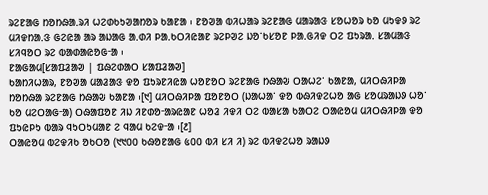ᱨᱮᱱᱟᱜ ᱴᱚᱴᱷᱟᱹᱨᱤ ᱦᱮᱰᱠᱩᱣᱟᱴᱚᱨ ᱠᱟᱱᱟ ᱾ ᱱᱚᱣᱟ ᱵᱤᱦᱟᱨ ᱨᱮᱱᱟᱜ ᱢᱟᱨᱟᱝ ᱥᱚᱦᱚᱨ ᱠᱚ ᱢᱩᱫᱽ ᱨᱮ ᱢᱤᱫᱴᱟᱹᱝ ᱜᱮᱭᱟ ᱟᱨ ᱟᱡᱟᱜ ᱟᱹᱰᱤ ᱞᱟᱹᱠᱛᱤᱭᱟᱱ ᱨᱮᱞᱣᱮ ᱡᱚᱸᱠᱥᱚᱱ ᱞᱟᱹᱜᱤᱫ ᱛᱮ ᱯᱩᱨᱟᱹ ᱥᱟᱢᱟᱝ ᱥᱤᱧᱚᱛ ᱨᱮ ᱵᱟᱰᱟᱭᱚᱜᱼᱟ ᱾
ᱱᱟᱜᱟᱢ[ᱥᱟᱯᱲᱟᱣ | ᱯᱷᱮᱰᱟᱛ ᱥᱟᱯᱲᱟᱣ]
ᱠᱟᱴᱤᱦᱟᱨ, ᱱᱚᱣᱟ ᱢᱟᱲᱟᱝ ᱫᱚ ᱯᱩᱨᱱᱤᱭᱟ ᱦᱚᱱᱚᱛ ᱨᱮᱱᱟᱜ ᱴᱷᱟᱶ ᱛᱟᱦᱮᱸ ᱠᱟᱱᱟ, ᱢᱤᱛᱷᱤᱞᱟ ᱴᱚᱴᱷᱟ ᱨᱮᱱᱟᱜ ᱴᱷᱟᱶ ᱠᱟᱱᱟ ᱾[᱑] ᱢᱤᱛᱷᱤᱞᱟ ᱯᱚᱱᱚᱛ (ᱡᱟᱦᱟᱸ ᱫᱚ ᱵᱷᱤᱫᱮᱦᱚ ᱟᱜ ᱥᱚᱢᱨᱟᱡᱽ ᱦᱚᱸ ᱠᱚ ᱢᱮᱛᱟᱜᱼᱟ) ᱛᱷᱟᱯᱚᱱ ᱤᱡ ᱤᱱᱰᱚᱼᱟᱨᱭᱟᱱ ᱦᱚᱲ ᱤᱫᱤ ᱛᱮ ᱵᱟᱥᱟ ᱠᱟᱛᱮ ᱛᱟᱭᱚᱢ ᱢᱤᱛᱷᱤᱞᱟ ᱫᱚ ᱯᱩᱭᱞᱩ ᱵᱟᱨ ᱧᱩᱛᱩᱢᱟᱱ ᱮ ᱧᱟᱢ ᱠᱮᱫᱼᱟ ᱾[᱒]
ᱛᱟᱭᱚᱢ ᱵᱮᱫᱤᱠ ᱚᱠᱛᱚ (᱑᱑᱐᱐ ᱠᱷᱚᱱᱟᱜ ᱕᱐᱐ ᱵᱤ ᱥᱤ ᱤ) ᱨᱮ ᱵᱤᱫᱮᱦᱚ ᱨᱟᱡᱽ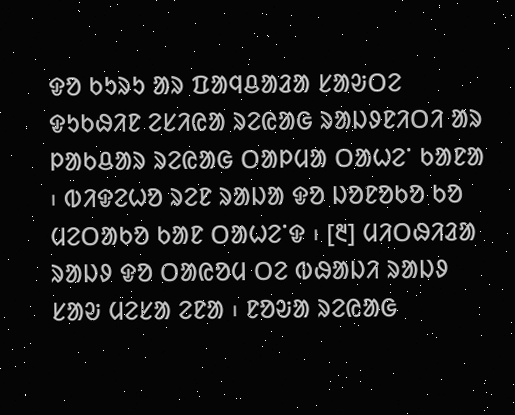ᱫᱚ ᱠᱩᱨᱩ ᱟᱨ ᱯᱟᱧᱪᱟᱲᱟ ᱥᱟᱶᱛᱮ ᱫᱩᱠᱷᱤᱱ ᱮᱥᱤᱭᱟ ᱨᱮᱭᱟᱜ ᱨᱟᱡᱽᱱᱤᱛᱤ ᱟᱨ ᱞᱟᱠᱪᱟᱨ ᱨᱮᱭᱟᱜ ᱛᱟᱞᱢᱟ ᱛᱟᱦᱮᱸ ᱠᱟᱱᱟ ᱾ ᱵᱤᱫᱮᱦᱚ ᱨᱮᱱ ᱨᱟᱡᱟ ᱫᱚ ᱡᱚᱱᱚᱠᱚ ᱠᱚ ᱢᱮᱛᱟᱠᱚ ᱠᱟᱱ ᱛᱟᱦᱮᱸᱫ ᱾ [᱓] ᱢᱤᱛᱷᱤᱲᱟ ᱨᱟᱡᱽ ᱫᱚ ᱛᱟᱭᱚᱢ ᱛᱮ ᱵᱷᱟᱡᱤ ᱨᱟᱡᱽ ᱥᱟᱶ ᱢᱮᱥᱟ ᱮᱱᱟ ᱾ ᱱᱚᱶᱟ ᱨᱮᱭᱟᱜ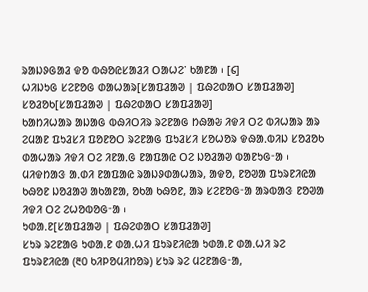ᱨᱟᱡᱽᱜᱟᱲ ᱫᱚ ᱵᱷᱚᱭᱥᱟᱲᱤ ᱛᱟᱦᱮᱸ ᱠᱟᱱᱟ ᱾ [᱔]
ᱦᱤᱡᱩᱜ ᱥᱮᱱᱚᱜ ᱰᱟᱦᱟᱨ[ᱥᱟᱯᱲᱟᱣ | ᱯᱷᱮᱰᱟᱛ ᱥᱟᱯᱲᱟᱣ]
ᱥᱚᱲᱚᱠ[ᱥᱟᱯᱲᱟᱣ | ᱯᱷᱮᱰᱟᱛ ᱥᱟᱯᱲᱟᱣ]
ᱠᱟᱴᱤᱦᱟᱨ ᱟᱡᱟᱜ ᱵᱷᱤᱛᱤᱨ ᱨᱮᱱᱟᱜ ᱴᱷᱟᱶ ᱤᱫᱤ ᱛᱮ ᱵᱤᱦᱟᱨ ᱟᱨ ᱮᱢᱟᱱ ᱯᱩᱲᱥᱤ ᱯᱚᱱᱚᱛ ᱨᱮᱱᱟᱜ ᱯᱩᱲᱥᱤ ᱥᱚᱦᱚᱨ ᱫᱷᱟᱹᱵᱤᱡ ᱥᱚᱲᱚᱠ ᱰᱟᱦᱟᱨ ᱤᱫᱤ ᱛᱮ ᱤᱱᱟᱹᱜ ᱱᱟᱯᱟᱭ ᱛᱮ ᱡᱚᱲᱟᱣ ᱵᱟᱱᱩᱜᱼᱟ ᱾ ᱢᱤᱫᱴᱟᱝ ᱟᱹᱰᱤ ᱱᱟᱯᱟᱭ ᱨᱟᱡᱽᱰᱟᱦᱟᱨ, ᱟᱫᱚ, ᱱᱚᱣᱟ ᱯᱩᱨᱱᱤᱭᱟ ᱠᱷᱚᱱ ᱡᱚᱲᱟᱣ ᱟᱠᱟᱱᱟ, ᱚᱠᱟ ᱠᱷᱚᱱ, ᱟᱨ ᱥᱮᱱᱚᱜᱼᱟ ᱟᱨᱵᱟᱝ ᱱᱚᱣᱟ ᱤᱫᱤ ᱛᱮ ᱮᱦᱚᱵᱚᱜᱼᱟ ᱾
ᱩᱰᱟᱹᱱ[ᱥᱟᱯᱲᱟᱣ | ᱯᱷᱮᱰᱟᱛ ᱥᱟᱯᱲᱟᱣ]
ᱥᱩᱨ ᱨᱮᱱᱟᱜ ᱩᱰᱟᱹᱱ ᱰᱟᱹᱦᱤ ᱯᱩᱨᱱᱤᱭᱟ ᱩᱰᱟᱹᱱ ᱰᱟᱹᱦᱤ ᱨᱮ ᱯᱩᱨᱱᱤᱭᱟ (᱓᱐ ᱠᱤᱞᱚᱢᱤᱴᱚᱨ) ᱥᱩᱨ ᱨᱮ ᱢᱮᱱᱟᱜᱼᱟ,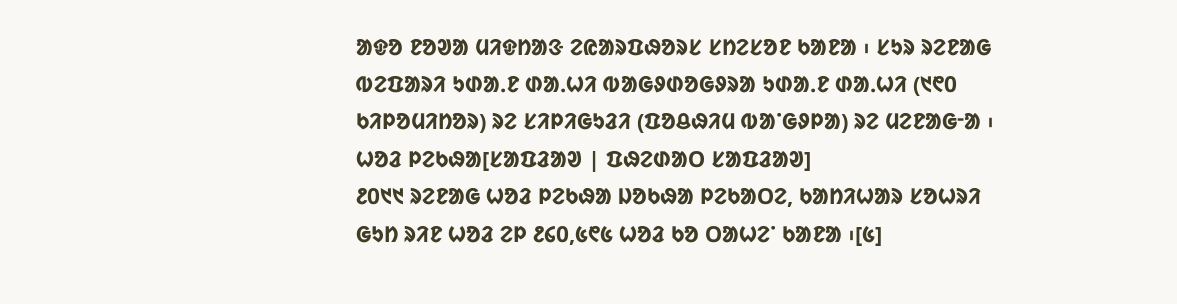ᱟᱫᱚ ᱱᱚᱣᱟ ᱢᱤᱫᱴᱟᱝ ᱮᱭᱟᱨᱯᱷᱚᱨᱥ ᱥᱴᱮᱥᱚᱱ ᱠᱟᱱᱟ ᱾ ᱥᱩᱨ ᱨᱮᱱᱟᱜ ᱵᱮᱯᱟᱨᱤ ᱩᱰᱟᱹᱱ ᱰᱟᱹᱦᱤ ᱵᱟᱜᱽᱰᱚᱜᱽᱨᱟ ᱩᱰᱟᱹᱱ ᱰᱟᱹᱦᱤ (᱑᱖᱐ ᱠᱤᱞᱚᱢᱤᱴᱚᱨ) ᱨᱮ ᱥᱤᱞᱤᱜᱩᱲᱤ (ᱯᱚᱪᱷᱤᱢ ᱵᱟᱸᱜᱽᱞᱟ) ᱨᱮ ᱢᱮᱱᱟᱜᱼᱟ ᱾
ᱦᱚᱲ ᱞᱮᱠᱷᱟ[ᱥᱟᱯᱲᱟᱣ | ᱯᱷᱮᱰᱟᱛ ᱥᱟᱯᱲᱟᱣ]
᱒᱐᱑᱑ ᱨᱮᱱᱟᱜ ᱦᱚᱲ ᱞᱮᱠᱷᱟ ᱡᱚᱠᱷᱟ ᱞᱮᱠᱟᱛᱮ, ᱠᱟᱴᱤᱦᱟᱨ ᱥᱚᱦᱨᱤ ᱜᱩᱴ ᱨᱤᱱ ᱦᱚᱲ ᱮᱞ ᱒᱔᱐,᱕᱖᱕ ᱦᱚᱲ ᱠᱚ ᱛᱟᱦᱮᱸ ᱠᱟᱱᱟ ᱾[᱕]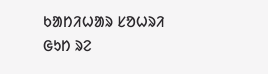ᱠᱟᱴᱤᱦᱟᱨ ᱥᱚᱦᱨᱤ ᱜᱩᱴ ᱨᱮ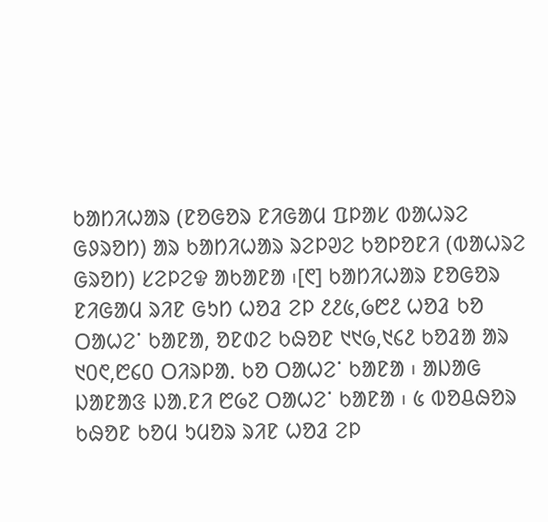ᱠᱟᱴᱤᱦᱟᱨ (ᱱᱚᱜᱚᱨ ᱱᱤᱜᱟᱢ ᱯᱞᱟᱥ ᱵᱟᱦᱨᱮ ᱜᱽᱨᱚᱴ) ᱟᱨ ᱠᱟᱴᱤᱦᱟᱨ ᱨᱮᱞᱣᱮ ᱠᱚᱞᱚᱱᱤ (ᱵᱟᱦᱨᱮ ᱜᱨᱚᱴ) ᱥᱮᱞᱮᱫ ᱟᱠᱟᱱᱟ ᱾[᱖] ᱠᱟᱴᱤᱦᱟᱨ ᱱᱚᱜᱚᱨ ᱱᱤᱜᱟᱢ ᱨᱤᱱ ᱜᱩᱴ ᱦᱚᱲ ᱮᱞ ᱒᱒᱕,᱙᱘᱒ ᱦᱚᱲ ᱠᱚ ᱛᱟᱦᱮᱸ ᱠᱟᱱᱟ, ᱚᱱᱰᱮ ᱠᱷᱚᱱ ᱑᱑᱙,᱑᱔᱒ ᱠᱚᱲᱟ ᱟᱨ ᱑᱐᱖,᱘᱔᱐ ᱛᱤᱨᱞᱟᱹ ᱠᱚ ᱛᱟᱦᱮᱸ ᱠᱟᱱᱟ ᱾ ᱟᱡᱟᱜ ᱡᱟᱱᱟᱝ ᱡᱟᱹᱱᱤ ᱘᱙᱗ ᱛᱟᱦᱮᱸ ᱠᱟᱱᱟ ᱾ ᱕ ᱵᱚᱪᱷᱚᱨ ᱠᱷᱚᱱ ᱠᱚᱢ ᱩᱢᱚᱨ ᱨᱤᱱ ᱦᱚᱲ ᱮᱞ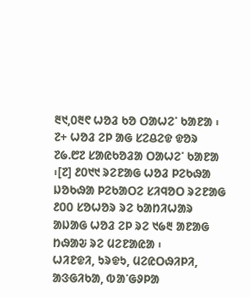᱓᱑,᱐᱓᱖ ᱦᱚᱲ ᱠᱚ ᱛᱟᱦᱮᱸ ᱠᱟᱱᱟ ᱾ ᱗+ ᱦᱚᱲ ᱮᱞ ᱟᱜ ᱥᱮᱪᱮᱫ ᱫᱚᱨ ᱗᱙.᱘᱗ ᱥᱟᱭᱠᱚᱲᱟ ᱛᱟᱦᱮᱸ ᱠᱟᱱᱟ ᱾[᱗] ᱒᱐᱑᱑ ᱨᱮᱱᱟᱜ ᱦᱚᱲ ᱞᱮᱠᱷᱟ ᱡᱚᱠᱷᱟ ᱞᱮᱠᱟᱛᱮ ᱥᱤᱧᱚᱛ ᱨᱮᱱᱟᱜ ᱒᱐᱐ ᱥᱚᱦᱚᱨ ᱨᱮ ᱠᱟᱴᱤᱦᱟᱨ ᱟᱡᱟᱜ ᱦᱚᱲ ᱮᱞ ᱨᱮ ᱑᱙᱓ ᱟᱱᱟᱜ ᱴᱷᱟᱶ ᱨᱮ ᱢᱮᱱᱟᱭᱟ ᱾
ᱦᱤᱱᱫᱤ, ᱩᱨᱫᱩ, ᱢᱮᱭᱛᱷᱤᱞᱤ, ᱟᱝᱜᱤᱠᱟ, ᱵᱟᱸᱜᱽᱞᱟ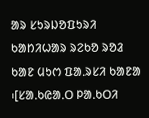ᱟᱨ ᱥᱩᱨᱡᱚᱯᱩᱨᱤ ᱠᱟᱴᱤᱦᱟᱨ ᱨᱮᱠᱚ ᱨᱚᱲ ᱠᱟᱱ ᱢᱩᱬ ᱯᱟᱹᱨᱥᱤ ᱠᱟᱱᱟ ᱾[ᱥᱟᱹᱠᱭᱟᱹᱛ ᱞᱟᱹᱠᱛᱤ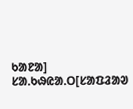ᱠᱟᱱᱟ]
ᱥᱟᱹᱠᱷᱭᱟᱹᱛ[ᱥᱟᱯᱲᱟᱣ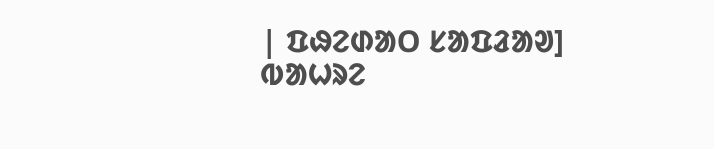| ᱯᱷᱮᱰᱟᱛ ᱥᱟᱯᱲᱟᱣ]
ᱵᱟᱦᱨᱮ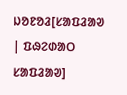ᱡᱚᱱᱚᱲ[ᱥᱟᱯᱲᱟᱣ | ᱯᱷᱮᱰᱟᱛ ᱥᱟᱯᱲᱟᱣ]